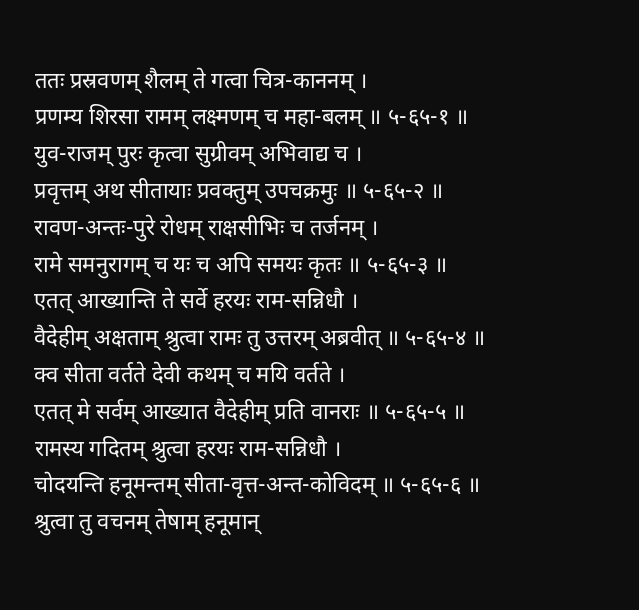ततः प्रस्रवणम् शैलम् ते गत्वा चित्र-काननम् ।
प्रणम्य शिरसा रामम् लक्ष्मणम् च महा-बलम् ॥ ५-६५-१ ॥
युव-राजम् पुरः कृत्वा सुग्रीवम् अभिवाद्य च ।
प्रवृत्तम् अथ सीतायाः प्रवक्तुम् उपचक्रमुः ॥ ५-६५-२ ॥
रावण-अन्तः-पुरे रोधम् राक्षसीभिः च तर्जनम् ।
रामे समनुरागम् च यः च अपि समयः कृतः ॥ ५-६५-३ ॥
एतत् आख्यान्ति ते सर्वे हरयः राम-सन्निधौ ।
वैदेहीम् अक्षताम् श्रुत्वा रामः तु उत्तरम् अब्रवीत् ॥ ५-६५-४ ॥
क्व सीता वर्तते देवी कथम् च मयि वर्तते ।
एतत् मे सर्वम् आख्यात वैदेहीम् प्रति वानराः ॥ ५-६५-५ ॥
रामस्य गदितम् श्रुत्वा हरयः राम-सन्निधौ ।
चोदयन्ति हनूमन्तम् सीता-वृत्त-अन्त-कोविदम् ॥ ५-६५-६ ॥
श्रुत्वा तु वचनम् तेषाम् हनूमान्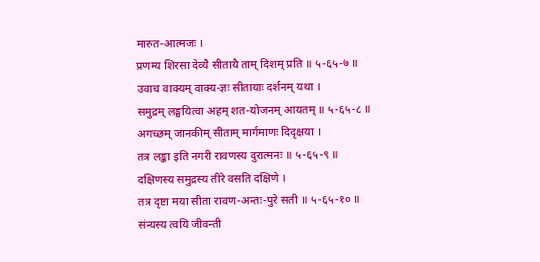मारुत-आत्मजः ।
प्रणम्य शिरसा देव्यै सीतायै ताम् दिशम् प्रति ॥ ५-६५-७ ॥
उवाच वाक्यम् वाक्य-ज्ञः सीतायाः दर्शनम् यथा ।
समुद्रम् लङ्घयित्वा अहम् शत-योजनम् आयतम् ॥ ५-६५-८ ॥
अगच्छम् जानकीम् सीताम् मार्गमाणः दिदृक्षया ।
तत्र लङ्का इति नगरी रावणस्य दुरात्मनः ॥ ५-६५-९ ॥
दक्षिणस्य समुद्रस्य तीरे वसति दक्षिणे ।
तत्र दृष्टा मया सीता रावण-अन्तः-पुरे सती ॥ ५-६५-१० ॥
संन्यस्य त्वयि जीवन्ती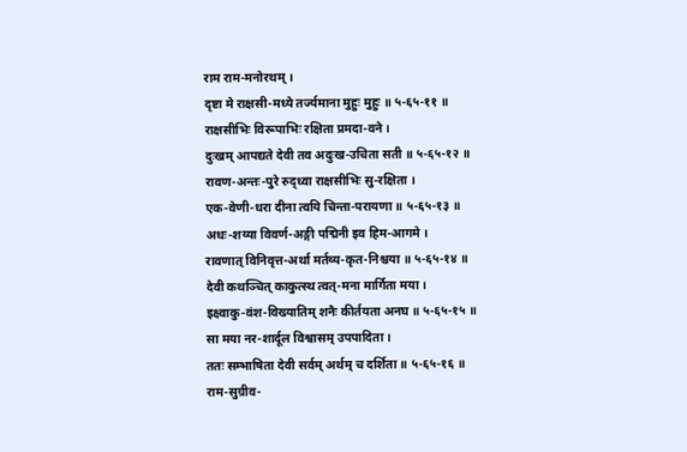राम राम-मनोरथम् ।
दृष्टा मे राक्षसी-मध्ये तर्ज्यमाना मुहुः मुहुः ॥ ५-६५-११ ॥
राक्षसीभिः विरूपाभिः रक्षिता प्रमदा-वने ।
दुःखम् आपद्यते देवी तव अदुःख-उचिता सती ॥ ५-६५-१२ ॥
रावण-अन्तः-पुरे रुद्ध्वा राक्षसीभिः सु-रक्षिता ।
एक-वेणी-धरा दीना त्वयि चिन्ता-परायणा ॥ ५-६५-१३ ॥
अधः-शय्या विवर्ण-अङ्गी पद्मिनी इव हिम-आगमे ।
रावणात् विनिवृत्त-अर्था मर्तव्य-कृत-निश्चया ॥ ५-६५-१४ ॥
देवी कथञ्चित् काकुत्स्थ त्वत्-मना मार्गिता मया ।
इक्ष्वाकु-वंश-विख्यातिम् शनैः कीर्तयता अनघ ॥ ५-६५-१५ ॥
सा मया नर-शार्दूल विश्वासम् उपपादिता ।
ततः सम्भाषिता देवी सर्वम् अर्थम् च दर्शिता ॥ ५-६५-१६ ॥
राम-सुग्रीव-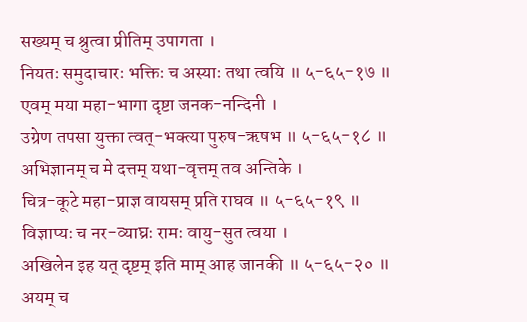सख्यम् च श्रुत्वा प्रीतिम् उपागता ।
नियतः समुदाचारः भक्तिः च अस्याः तथा त्वयि ॥ ५-६५-१७ ॥
एवम् मया महा-भागा दृष्टा जनक-नन्दिनी ।
उग्रेण तपसा युक्ता त्वत्-भक्त्या पुरुष-ऋषभ ॥ ५-६५-१८ ॥
अभिज्ञानम् च मे दत्तम् यथा-वृत्तम् तव अन्तिके ।
चित्र-कूटे महा-प्राज्ञ वायसम् प्रति राघव ॥ ५-६५-१९ ॥
विज्ञाप्यः च नर-व्याघ्रः रामः वायु-सुत त्वया ।
अखिलेन इह यत् दृष्टम् इति माम् आह जानकी ॥ ५-६५-२० ॥
अयम् च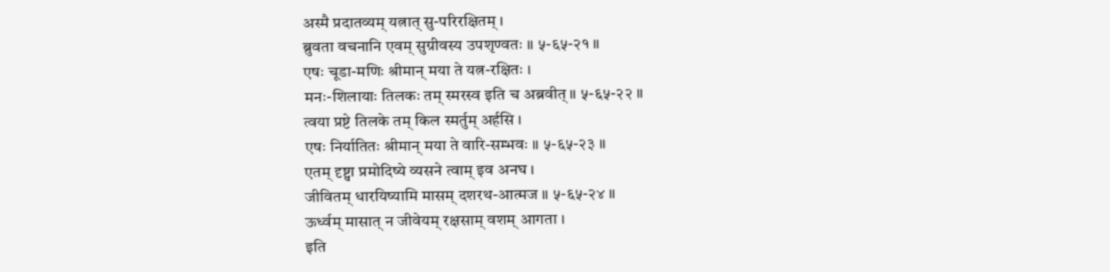अस्मै प्रदातव्यम् यत्नात् सु-परिरक्षितम् ।
ब्रुवता वचनानि एवम् सुग्रीवस्य उपशृण्वतः ॥ ५-६५-२१ ॥
एषः चूडा-मणिः श्रीमान् मया ते यत्न-रक्षितः ।
मनः-शिलायाः तिलकः तम् स्मरस्व इति च अब्रवीत् ॥ ५-६५-२२ ॥
त्वया प्रष्टे तिलके तम् किल स्मर्तुम् अर्हसि ।
एषः निर्यातितः श्रीमान् मया ते वारि-सम्भवः ॥ ५-६५-२३ ॥
एतम् दृष्ट्वा प्रमोदिष्ये व्यसने त्वाम् इव अनघ ।
जीवितम् धारयिष्यामि मासम् दशरथ-आत्मज ॥ ५-६५-२४ ॥
ऊर्ध्वम् मासात् न जीवेयम् रक्षसाम् वशम् आगता ।
इति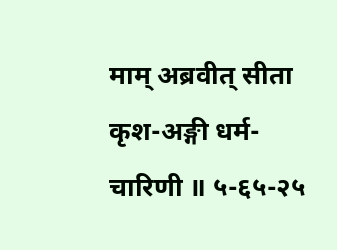माम् अब्रवीत् सीता कृश-अङ्गी धर्म-चारिणी ॥ ५-६५-२५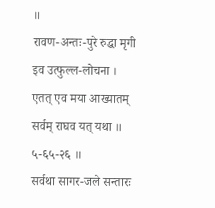॥
रावण-अन्तः-पुरे रुद्धा मृगी इव उत्फुल्ल-लोचना ।
एतत् एव मया आख्यातम् सर्वम् राघव यत् यथा ॥ ५-६५-२६ ॥
सर्वथा सागर-जले सन्तारः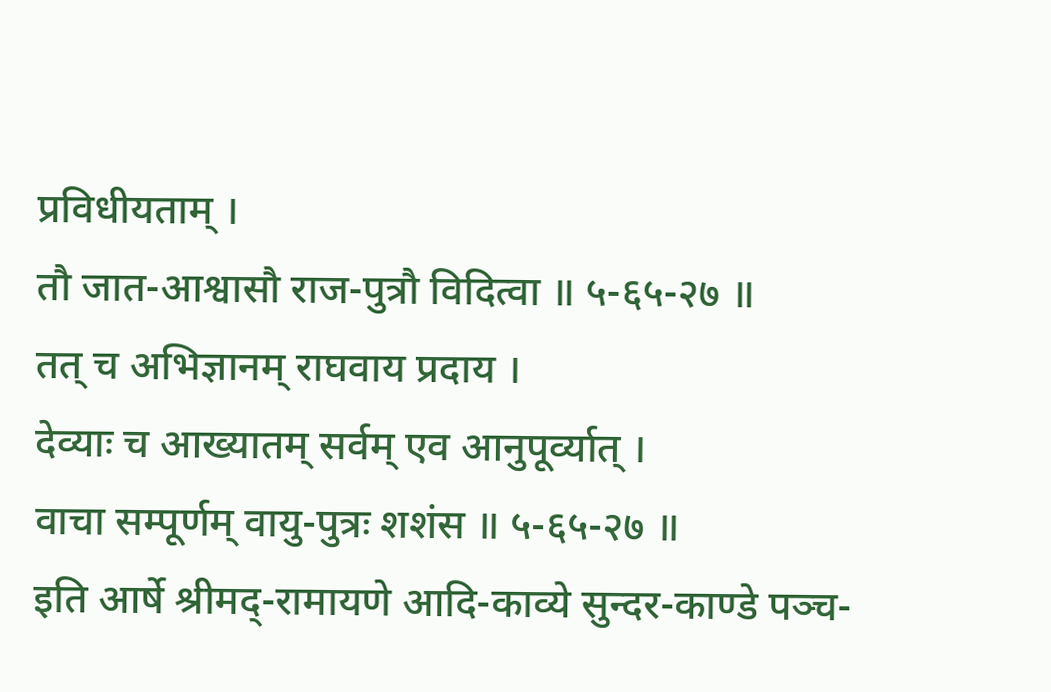प्रविधीयताम् ।
तौ जात-आश्वासौ राज-पुत्रौ विदित्वा ॥ ५-६५-२७ ॥
तत् च अभिज्ञानम् राघवाय प्रदाय ।
देव्याः च आख्यातम् सर्वम् एव आनुपूर्व्यात् ।
वाचा सम्पूर्णम् वायु-पुत्रः शशंस ॥ ५-६५-२७ ॥
इति आर्षे श्रीमद्-रामायणे आदि-काव्ये सुन्दर-काण्डे पञ्च-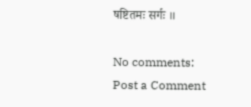षष्टितमः सर्गः ॥

No comments:
Post a Comment